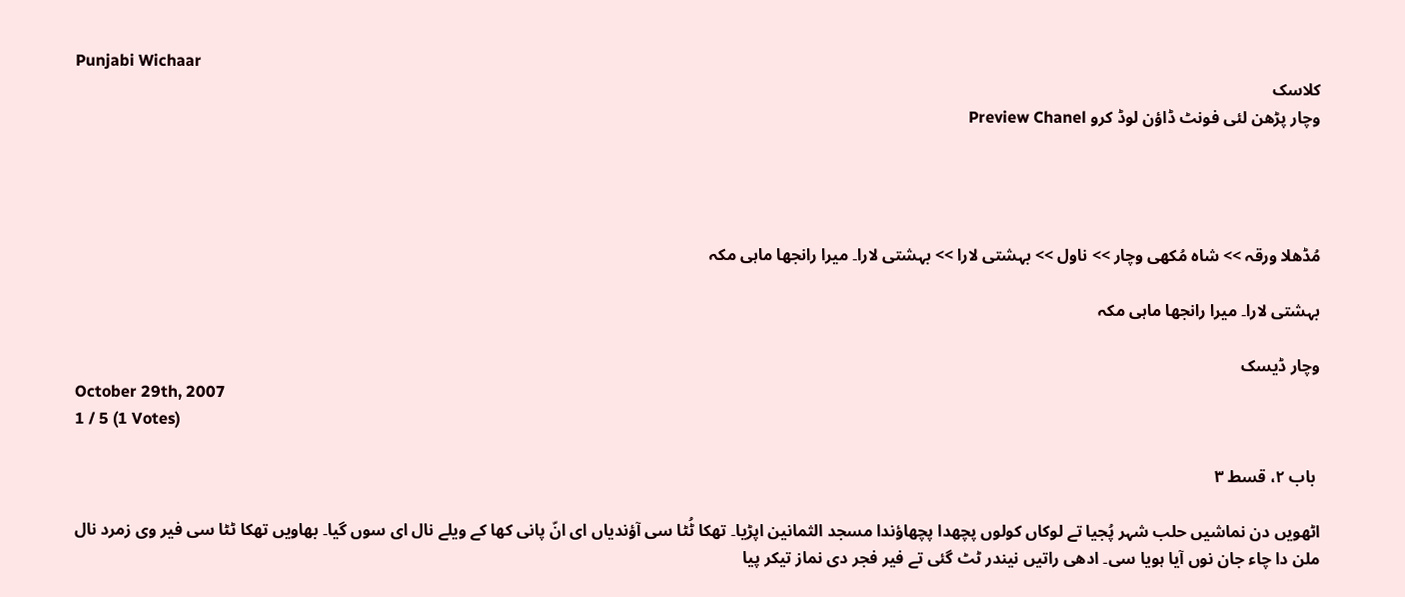Punjabi Wichaar
کلاسک
وچار پڑھن لئی فونٹ ڈاؤن لوڈ کرو Preview Chanel




مُڈھلا ورقہ >> شاہ مُکھی وچار >> ناول >> بہشتی لارا >> بہشتی لارا۔ میرا رانجھا ماہی مکہ

بہشتی لارا۔ میرا رانجھا ماہی مکہ

وچار ڈیسک
October 29th, 2007
1 / 5 (1 Votes)

 باب ٢، قسط ٣

اٹھویں دن نماشیں حلب شہر پُجیا تے لوکاں کولوں پچھدا پچھاؤندا مسجد الثمانین اپڑیا۔ تھکا ٹُٹا سی آؤندیاں ای انّ پانی کھا کے ویلے نال ای سوں گیا۔ بھاویں تھکا ٹٹا سی فیر وی زمرد نال ملن دا چاء جان نوں آیا ہویا سی۔ ادھی راتیں نیندر ٹٹ گئی تے فیر فجر دی نماز تیکر پیا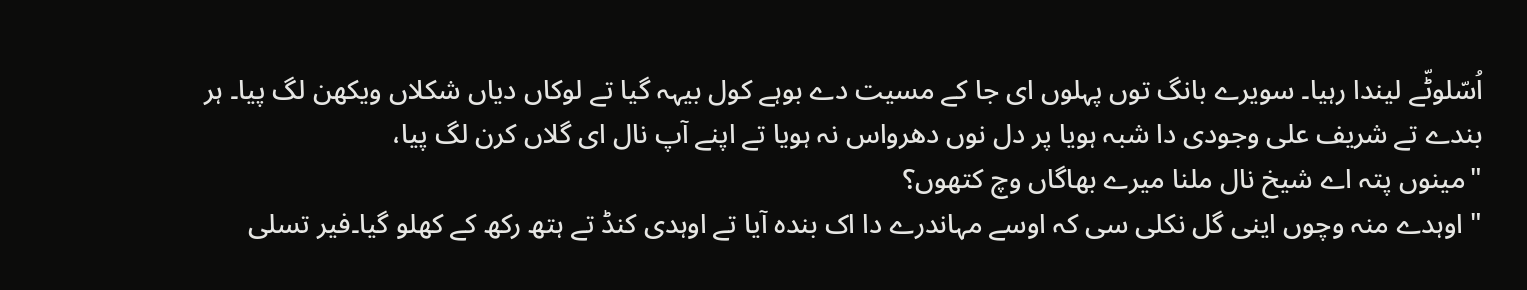اُسّلوٹّے لیندا رہیا۔ سویرے بانگ توں پہلوں ای جا کے مسیت دے بوہے کول بیہہ گیا تے لوکاں دیاں شکلاں ویکھن لگ پیا۔ ہر بندے تے شریف علی وجودی دا شبہ ہویا پر دل نوں دھرواس نہ ہویا تے اپنے آپ نال ای گلاں کرن لگ پیا،
"مینوں پتہ اے شیخ نال ملنا میرے بھاگاں وچ کتھوں؟
" اوہدے منہ وچوں اینی گل نکلی سی کہ اوسے مہاندرے دا اک بندہ آیا تے اوہدی کنڈ تے ہتھ رکھ کے کھلو گیا۔فیر تسلی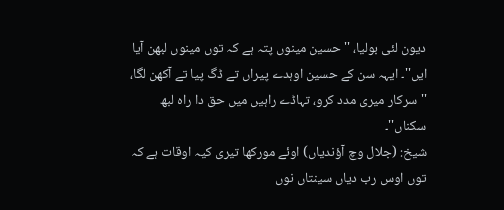دیون لئی بولیا، '' حسین مینوں پتہ ہے کہ توں مینوں لبھن آیا ایں''۔ ایہہ سن کے حسین اوہدے پیراں تے ڈگ پیا تے آکھن لگا،
'' سرکار میری مدد کرو، تہاڈے راہیں میں حق دا راہ لبھ سکناں''۔
شیخ: (جلال وچ آؤندیاں) اوئے مورکھا تیری کیہ اوقات ہے کہ توں اوس رب دیاں سینتاں نوں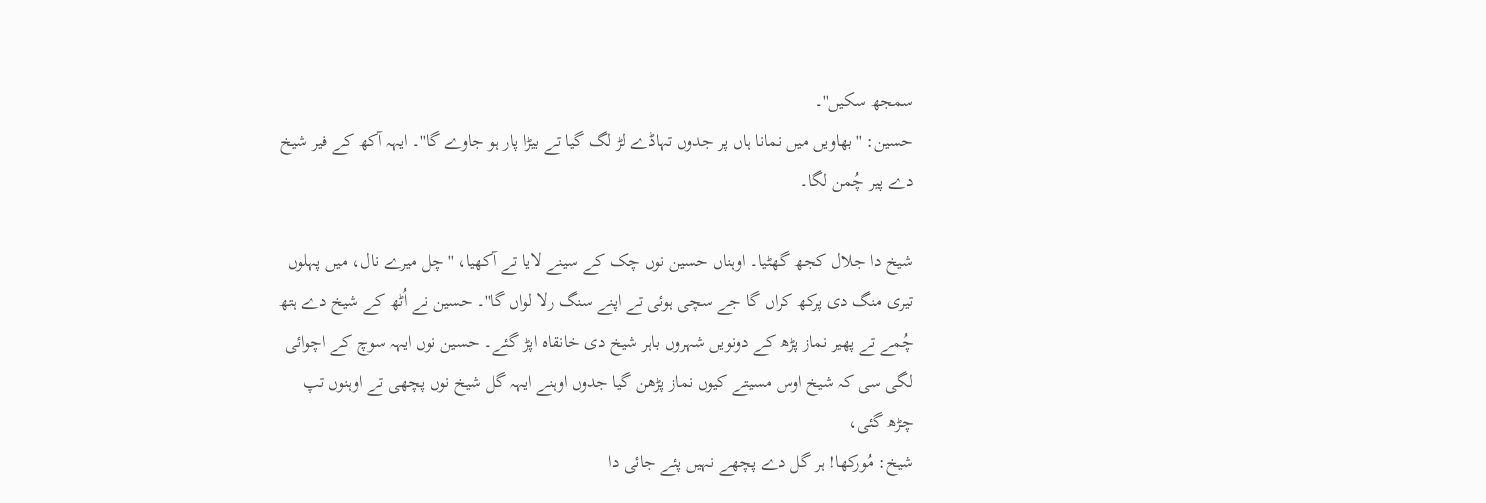سمجھ سکیں''۔
حسین: ''بھاویں میں نمانا ہاں پر جدوں تہاڈے لڑ لگ گیا تے بیڑا پار ہو جاوے گا''۔ ایہہ آکھ کے فیر شیخ دے پیر چُمن لگا۔

شیخ دا جلال کجھ گھٹیا۔ اوہناں حسین نوں چک کے سینے لایا تے آکھیا، ''چل میرے نال، میں پہلوں تیری منگ دی پرکھ کراں گا جے سچی ہوئی تے اپنے سنگ رلا لواں گا''۔ حسین نے اُٹھ کے شیخ دے ہتھ چُمے تے پھیر نماز پڑھ کے دونویں شہروں باہر شیخ دی خانقاہ اپڑ گئے۔ حسین نوں ایہہ سوچ کے اچوائی لگی سی کہ شیخ اوس مسیتے کیوں نماز پڑھن گیا جدوں اوہنے ایہہ گل شیخ نوں پچھی تے اوہنوں تپ چڑھ گئی،
شیخ: مُورکھا! ہر گل دے پچھے نہیں پئے جائی دا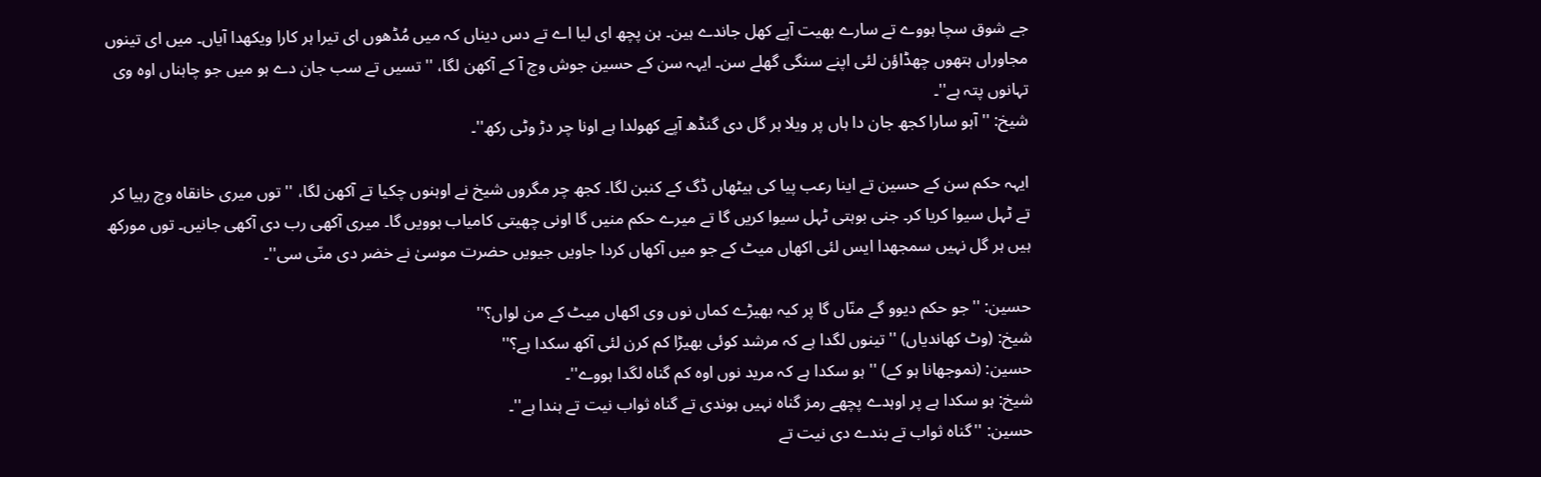جے شوق سچا ہووے تے سارے بھیت آپے کھل جاندے ہین۔ ہن پچھ ای لیا اے تے دس دیناں کہ میں مُڈھوں ای تیرا ہر کارا ویکھدا آیاں۔ میں ای تینوں مجاوراں ہتھوں چھڈاؤن لئی اپنے سنگی گھلے سن۔ ایہہ سن کے حسین جوش وچ آ کے آکھن لگا، ''تسیں تے سب جان دے ہو میں جو چاہناں اوہ وی تہانوں پتہ ہے''۔
شیخ: ''آہو سارا کجھ جان دا ہاں پر ویلا ہر گل دی گنڈھ آپے کھولدا ہے اونا چر دڑ وٹی رکھ''۔

ایہہ حکم سن کے حسین تے اینا رعب پیا کی ہیٹھاں ڈگ کے کنبن لگا۔ کجھ چر مگروں شیخ نے اوہنوں چکیا تے آکھن لگا، '' توں میری خانقاہ وچ رہیا کر تے ٹہل سیوا کریا کر۔ جنی بوہتی ٹہل سیوا کریں گا تے میرے حکم منیں گا اونی چھیتی کامیاب ہوویں گا۔ میری آکھی رب دی آکھی جانیں۔ توں مورکھ ہیں ہر گل نہیں سمجھدا ایس لئی اکھاں میٹ کے جو میں آکھاں کردا جاویں جیویں حضرت موسیٰ نے خضر دی منّی سی''۔

حسین: ''جو حکم دیوو گے منّاں گا پر کیہ بھیڑے کماں نوں وی اکھاں میٹ کے من لواں؟''
شیخ: (وٹ کھاندیاں) '' تینوں لگدا ہے کہ مرشد کوئی بھیڑا کم کرن لئی آکھ سکدا ہے؟''
حسین: (نموجھانا ہو کے) '' ہو سکدا ہے کہ مرید نوں اوہ کم گناہ لگدا ہووے''۔
شیخ: ہو سکدا ہے پر اوہدے پچھے رمز گناہ نہیں ہوندی تے گناہ ثواب نیت تے ہندا ہے''۔
حسین: ''گناہ ثواب تے بندے دی نیت تے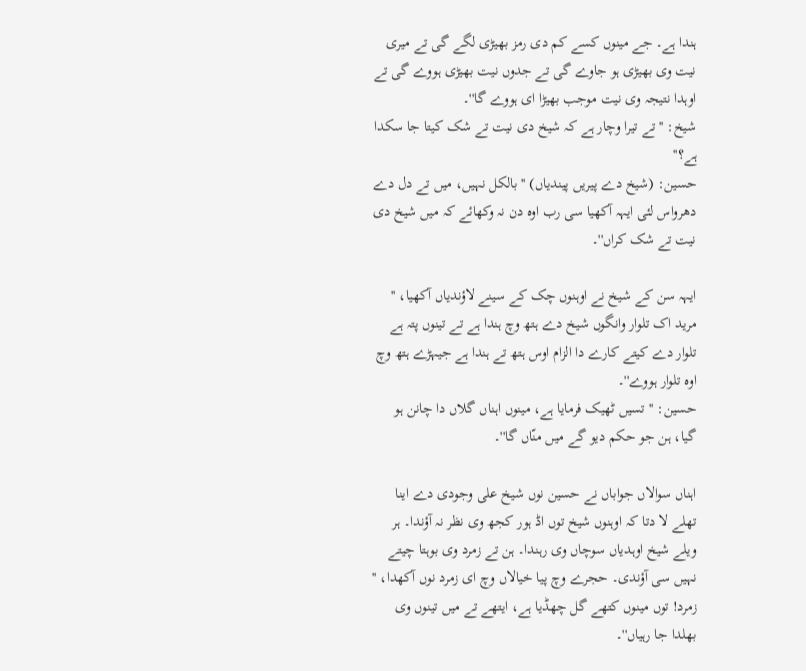ہندا ہے۔ جے مینوں کسے کم دی رمز بھیڑی لگے گی تے میری نیت وی بھیڑی ہو جاوے گی تے جدوں نیت بھیڑی ہووے گی تے اوہدا نتیجہ وی نیت موجب بھیڑا ای ہووے گا''۔
شیخ: '' تے تیرا وچار ہے کہ شیخ دی نیت تے شک کیتا جا سکدا ہے؟''
حسین: (شیخ دے پیریں پیندیاں) '' بالکل نہیں، میں تے دل دے دھرواس لئی ایہہ آکھیا سی رب اوہ دن نہ وکھائے کہ میں شیخ دی نیت تے شک کراں''۔

ایہہ سن کے شیخ نے اوہنوں چک کے سینے لاؤندیاں آکھیا، '' مرید اک تلوار وانگوں شیخ دے ہتھ وچ ہندا ہے تے تینوں پتہ ہے تلوار دے کیتے کارے دا الزام اوس ہتھ تے ہندا ہے جیہڑے ہتھ وچ اوہ تلوار ہووے''۔
حسین: ''تسیں ٹھیک فرمایا ہے، مینوں اہناں گلاں دا چانن ہو گیا، ہن جو حکم دیو گے میں منّاں گا''۔

اہناں سوالاں جواباں نے حسین نوں شیخ علی وجودی دے اینا تھلے لا دتا کہ اوہنوں شیخ توں اڈ ہور کجھ وی نظر نہ آؤندا۔ ہر ویلے شیخ اوہدیاں سوچاں وی رہندا۔ ہن تے زمرد وی بوہتا چیتے نہیں سی آؤندی۔ حجرے وچ پیا خیالاں وچ ای زمرد نوں آکھدا، '' زمرد! توں مینوں کتھے گل چھڈیا ہے، ایتھے تے میں تینوں وی بھلدا جا رہیاں''۔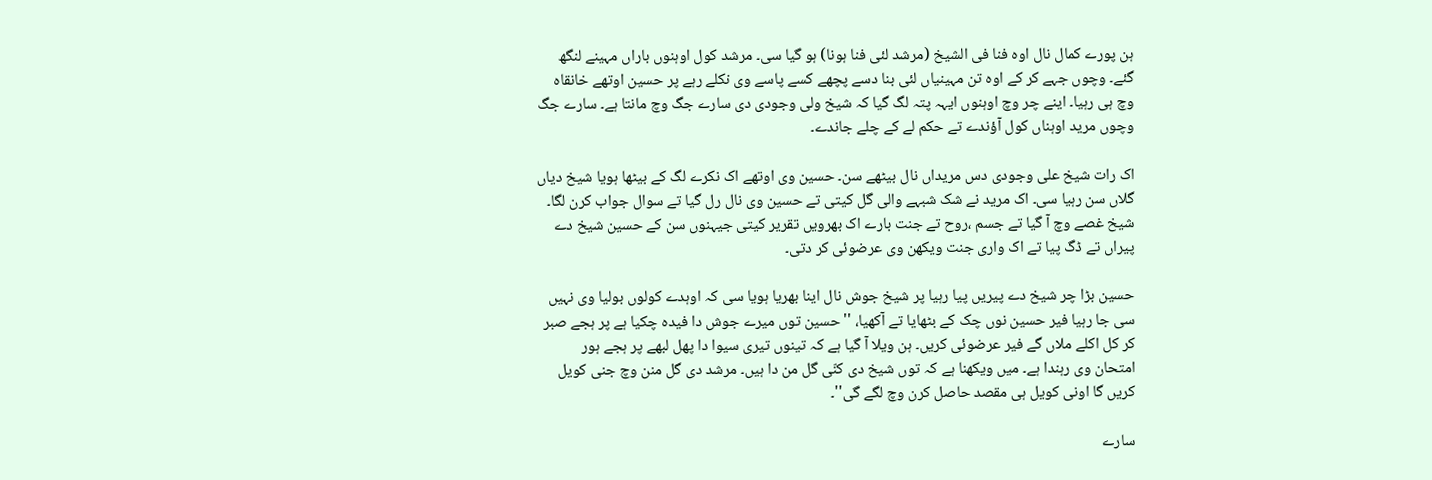ہن پورے کمال نال اوہ فنا فی الشیخ (مرشد لئی فنا ہونا) ہو گیا سی۔ مرشد کول اوہنوں باراں مہینے لنگھ گئے۔ وچوں جہے کر کے اوہ تن مہینیاں لئی بنا دسے پچھے کسے پاسے وی نکلے رہے پر حسین اوتھے خانقاہ وچ ہی رہیا۔ اینے چر وچ اوہنوں ایہہ پتہ لگ گیا کہ شیخ ولی وجودی دی سارے جگ وچ مانتا ہے۔ سارے جگ وچوں مرید اوہناں کول آؤندے تے حکم لے کے چلے جاندے۔

اک رات شیخ علی وجودی دس مریداں نال بیٹھے سن۔ حسین وی اوتھے اک نکرے لگ کے بیٹھا ہویا شیخ دیاں گلاں سن رہیا سی۔ اک مرید نے شک شبہے والی گل کیتی تے حسین وی نال رل گیا تے سوال جواب کرن لگا۔ شیخ غصے وچ آ گیا تے جسم ،روح تے جنت بارے اک بھرویں تقریر کیتی جیہنوں سن کے حسین شیخ دے پیراں تے ڈگ پیا تے اک واری جنت ویکھن وی عرضوئی کر دتی۔

حسین بڑا چر شیخ دے پیریں پیا رہیا پر شیخ جوش نال اینا بھریا ہویا سی کہ اوہدے کولوں بولیا وی نہیں سی جا رہیا فیر حسین نوں چک کے بٹھایا تے آکھیا، '' حسین توں میرے جوش دا فیدہ چکیا ہے پر ہجے صبر کر کل اکلے ملاں گے فیر عرضوئی کریں۔ ہن ویلا آ گیا ہے کہ تینوں تیری سیوا دا پھل لبھے پر ہجے ہور امتحان وی رہندا ہے۔ میں ویکھنا ہے کہ توں شیخ دی کنّی گل من دا ہیں۔ مرشد دی گل منن وچ جنی کویل کریں گا اونی کویل ہی مقصد حاصل کرن وچ لگے گی''۔

سارے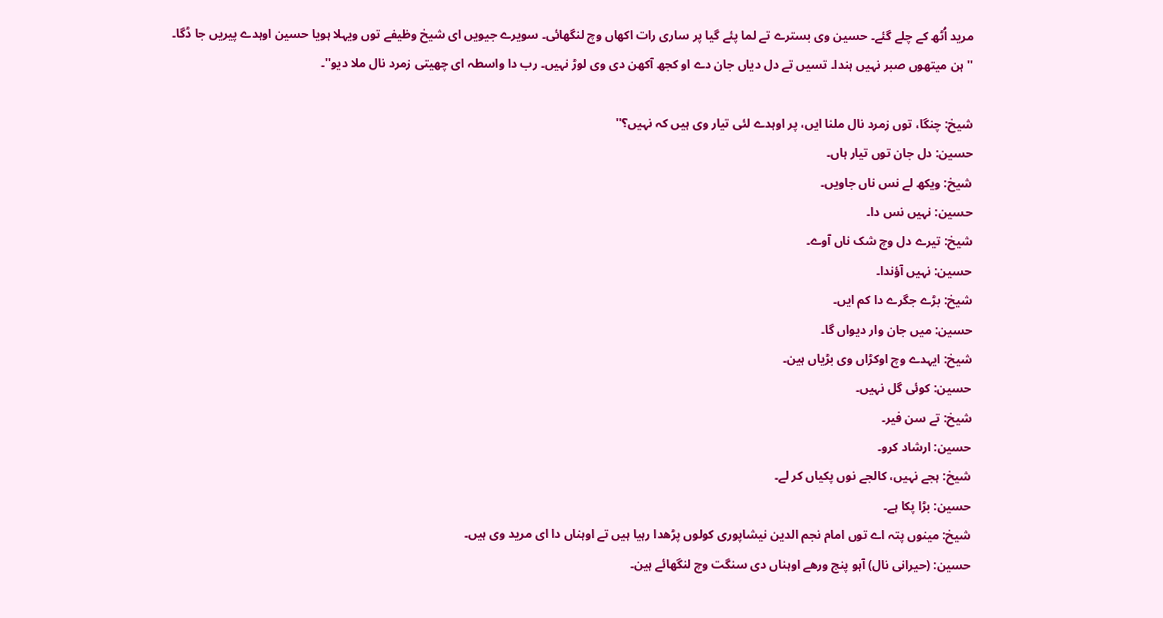مرید اُٹھ کے چلے گئے۔ حسین وی بسترے تے لما پئے گیا پر ساری رات اکھاں وچ لنگھائی۔ سویرے جیویں ای شیخ وظیفے توں ویہلا ہویا حسین اوہدے پیریں جا ڈگا۔
'' ہن میتھوں صبر نہیں ہندا۔ تسیں تے دل دیاں جان دے او کجھ آکھن دی وی لوڑ نہیں۔ رب دا واسطہ ای چھیتی زمرد نال ملا دیو''۔

شیخ: چنگا، توں زمرد نال ملنا ایں، پر اوہدے لئی تیار وی ہیں کہ نہیں؟''
حسین: دل جان توں تیار ہاں۔
شیخ: ویکھ لے نس ناں جاویں۔
حسین: نہیں نس دا۔
شیخ: تیرے دل وچ شک ناں آوے۔
حسین: نہیں آؤندا۔
شیخ: بڑے جگرے دا کم ایں۔
حسین: میں جان وار دیواں گا۔
شیخ: ایہدے وچ اوکڑاں وی بڑیاں ہین۔
حسین: کوئی گل نہیں۔
شیخ: تے سن فیر۔
حسین: ارشاد کرو۔
شیخ: ہجے نہیں، کالجے نوں پکیاں کر لے۔
حسین: بڑا پکا ہے۔
شیخ: مینوں پتہ اے توں امام نجم الدین نیشاپوری کولوں پڑھدا رہیا ہیں تے اوہناں دا ای مرید وی ہیں۔
حسین: (حیرانی نال) آہو پنج ورھے اوہناں دی سنگت وچ لنگھائے ہین۔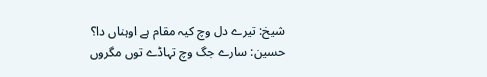شیخ: تیرے دل وچ کیہ مقام ہے اوہناں دا؟
حسین: سارے جگ وچ تہاڈے توں مگروں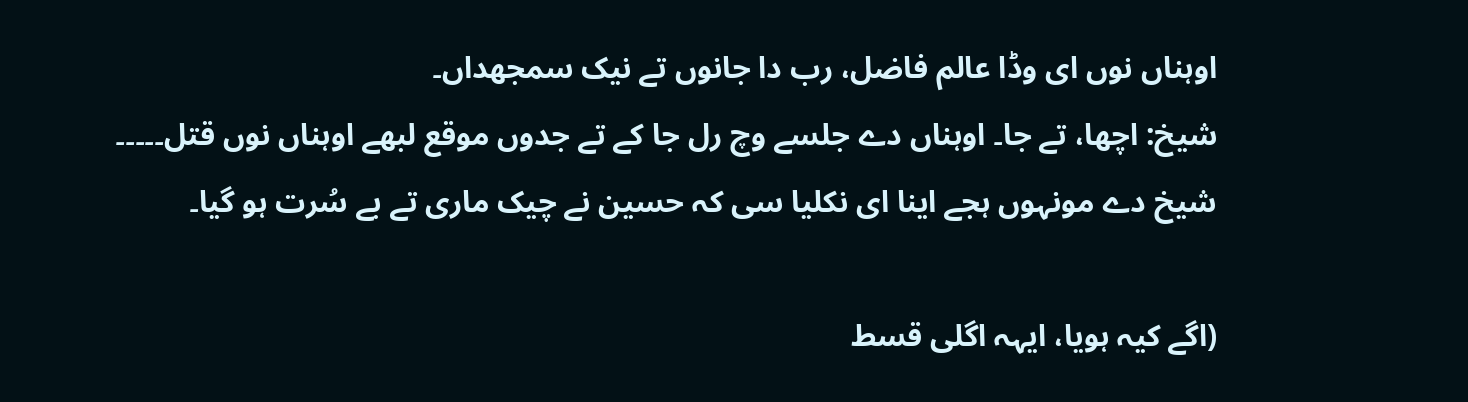اوہناں نوں ای وڈا عالم فاضل، رب دا جانوں تے نیک سمجھداں۔
شیخ: اچھا، تے جا۔ اوہناں دے جلسے وچ رل جا کے تے جدوں موقع لبھے اوہناں نوں قتل۔۔۔۔۔
شیخ دے مونہوں ہجے اینا ای نکلیا سی کہ حسین نے چیک ماری تے بے سُرت ہو گیا۔

(اگے کیہ ہویا، ایہہ اگلی قسط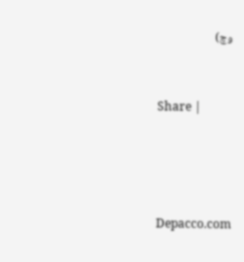وچ)


Share |




Depacco.com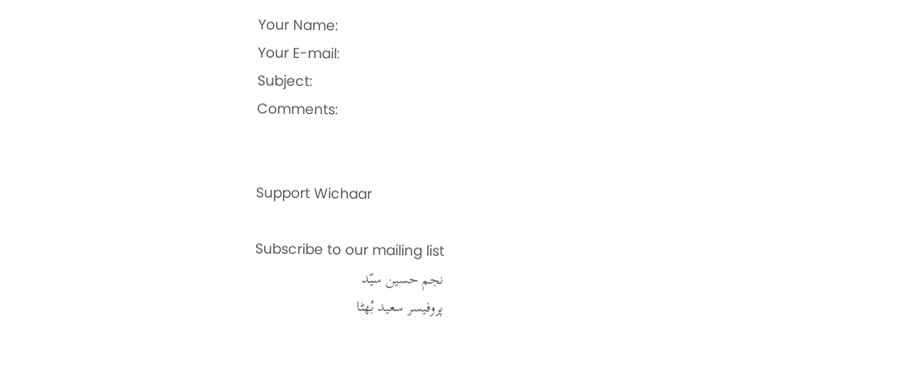Your Name:
Your E-mail:
Subject:
Comments:


Support Wichaar

Subscribe to our mailing list
نجم حسین سیّد
پروفیسر سعید بُھٹا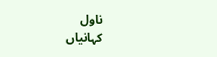ناول
کہانیاں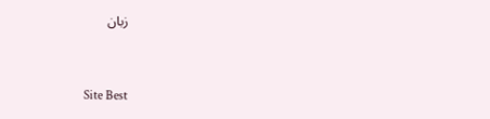زبان



Site Best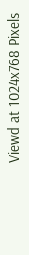Viewd at 1024x768 Pixels